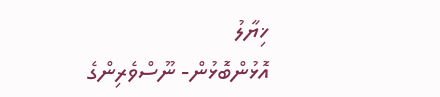ޚިޔާލު
އޮޅުންބޮޅުން- ނޫސްވެރިންގެ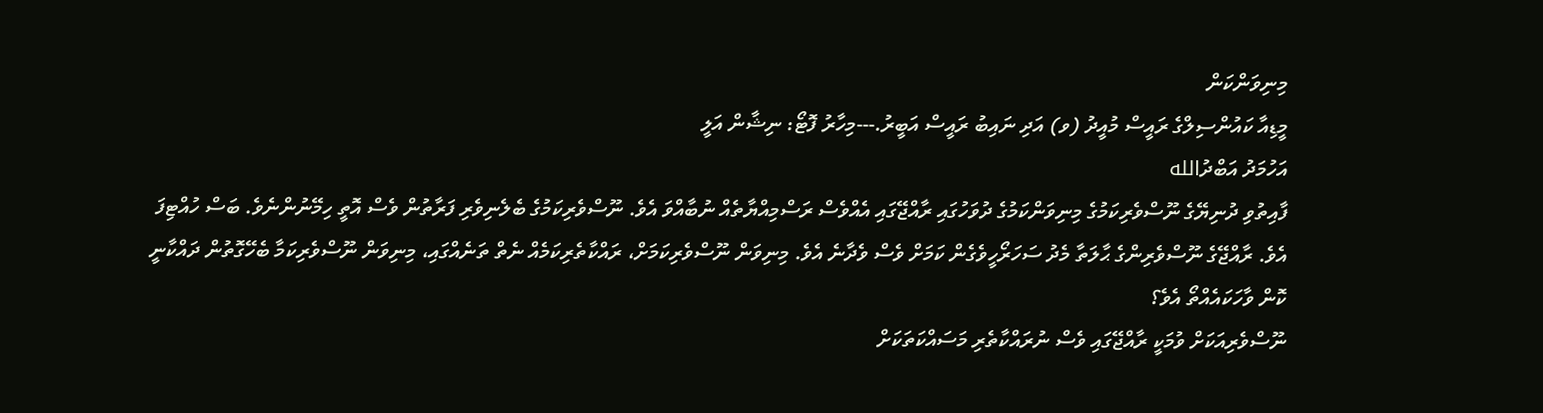މިނިވަންކަން
މީޑިއާ ކައުންސިލްގެ ރައީސް މުއީދު (ވ) އަދި ނައިބު ރައީސް އަބީރު.---މިހާރު ފޮޓޯ: ނިޝާން އަލީ
އަހުމަދު އަބްދުالله
ފާއިތުވި ދުނިޔޭގެ ނޫސްވެރިކަމުގެ މިނިވަންކަމުގެ ދުވަހުގައި ރާއްޖޭގައި އެއްވެސް ރަސްމިއްޔާތެއް ނުބާއްވަ އެވެ. ނޫސްވެރިކަމުގެ ބެލެނިވެރި ފަރާތުން ވެސް އޮތީ ހިމޭނުންނެވެ. ބަސް ހުއްޓިފަ އެވެ. ރާއްޖޭގެ ނޫސްވެރިންގެ ޙާލަތާ މެދު ސަހަރޯހީވެގެން ކަމަށް ވެސް ވެދާނެ އެވެ. މިނިވަން ނޫސްވެރިކަމަށް، ރައްކާތެރިކަމެއް ނެތް ތަނެއްގައި، މިނިވަން ނޫސްވެރިކަމާ ބެހޭގޮތުން ދައްކާނީ ކޮން ވާހަކައެއްތޯ އެވެ؟
ނޫސްވެރިއަކަށް ވުމަކީ ރާއްޖޭގައި ވެސް ނުރައްކާތެރި މަސައްކަތަކަށް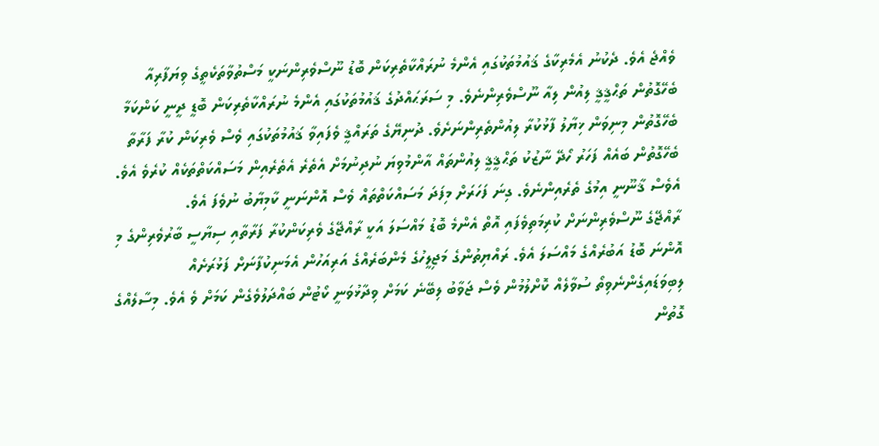ވެއްޖެ އެވެ. ދެކުނު އެމެރިކާގެ ޤައުމުތަކުގައި އެންމެ ނުރައްކާތެރިކަން ބޮޑު ނޫސްވެރިންނަކީ މަސްތުވާތަކެތީގެ ވިޔަފާރިއާ ބެހޭގޮތުން ތަޙްޤީޤީ ލިއުން ލިއާ ނޫސްވެރިންނެވެ. މި ސަރަޙައްދުގެ ޤައުމުތަކުގައި އެންމެ ނުރައްކާތެރިކަން ބޮޑީ ދީނީ ކަންކަމާ ބެހޭގޮތުން މިނިވަން ޚިޔާލު ފާޅުކުރާ ލިއުންތެރިންނަށެވެ. ދުނިޔޭގެ ތަރައްޤީ ވެފައިވާ ޤައުމުތަކުގައި ވެސް ވެރިކަން ކުރާ ފަރާތާ ބެހޭގޮތުން ބައެއް ފަހަރު ހޯދޭ ނާޒުކު ތަޙްޤީޤީ ލިއުންތައް އާންމުވިޔަ ނުދިނުމަށް އެތެރެ އެތެރެއިން މަސައްކަތްތަކެއް ކުރެވެ އެވެ. އެވެސް ޤާނޫނީ އިމުގެ ތެރެއިންނެވެ. ގިނަ ފަހަރަށް މިފަދަ މަސައްކަތްތައް ވެސް އޮންނަނީ ކާމިޔާބު ނުވެފަ އެވެ.
ރާއްޖޭގެ ނޫސްވެރިންނަށް ކުރިމަތިވެފައި އޮތް އެންމެ ބޮޑު މައްސަލަ އަކީ ރާއްޖޭގެ ވެރިކަންކުރާ ފަރާތާއި ސިޔާސީ ބާރުވެރިންގެ މި އޮންނަ ބޮޑު އަބުރެއްގެ މައްސަލަ އެވެ. ރައްޔިތުންގެ މަޖިލީހުގެ މެންބަރެއްގެ އަރިއަހުން އެމަނިކުފާނަށް ފަޅުރަށެއް ލިބިވަޑައިގެންނެވިތޯ ސުވާލެއް ކޮށްލުމުން ވެސް ޖަވާބު ލިބޭނެ ކަމަށް ވިދާޅުވަނީ ކޯޓުން ބައްދަލުވެގެން ކަމަށް ވެ އެވެ. މިސާލެއްގެ ގޮތުން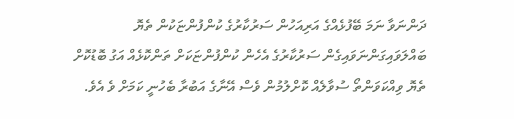ދަންނަވާ ނަމަ ބޭފުޅެއްގެ އަރިއަހުން ސަރުކާރުގެ ކުންފުންޏަކުން ތެޔޮ ބައްލަވައިގަންނަވައިގެން ސަރުކާރުގެ އެހެން ކުންފުންޏަކަށް ތަންކޮޅެއް އަގު ބޮޑުކޮށް ތެޔޮ ވިއްކަވަންތޯ ސުވާލެއް ކޮށްލުމުން ވެސް އޭނާގެ އަބުރާ ބެހުނީ ކަމަށް ވެ އެވެ.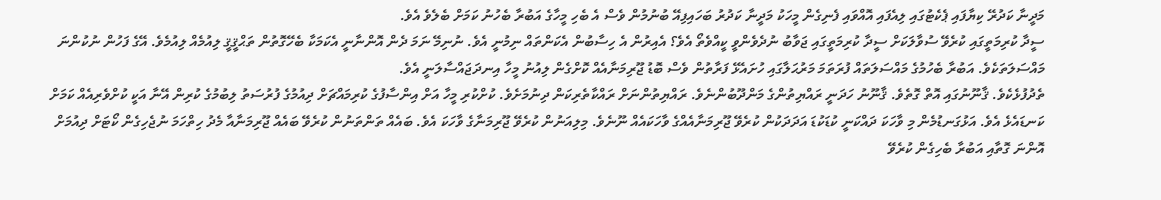މަދީނާ ކަދުރޭ ކިޔާފައި ޕެކެޓުގައި ލިއެފައި އޮއްވައި ފެނިގެން މީހަކު މަދީނާ ކަދުރު ބަހައިފިއޭ ބުނުމުން ވެސް އެ ބެހި މީހާގެ އަބުރާ ބެހުނު ކަމަށް ބެލެވެ އެވެ.
ސީދާ ކުރިމަތީގައި ކުރެވޭ ސުވާލަކަށް ސީދާ ކުރިމަތީގައި ޖަވާބު ނުދެވެންވީ ކީއްވެތޯ އެވެ؟ އެއިރުން އެ ހިސާބުން އެކަންތައް ނިމުނީ އެވެ. ނުނިމޭ ނަމަ ދެން އޮންނާނީ އެކަމަކާ ބެހޭގޮތުން ތަޙްޤީޤީ ލިއުމެއް ލިއުމެވެ. އޭގެ ފަހުން ނުކުންނަ މައްސަލަތަކެވެ. އަބުރާ ބެހުމުގެ މައްސަލަތައް ފުރަތަމަ މަރުޙަލާގައި ހުށައެޅޭ ފަރާތުން ވެސް ބޮޑު ޖޫރިމަނާއެއް ކޮށްގެން ލިއުނު މީހާ އިނދަޖައްސާލަނީ އެވެ.
ތެދުފުޅެކެވެ. ޤާނޫނުގައި އޮތް ގޮތެވެ. ޤާނޫނު ހަދަނީ ރައްޔިތުންގެ މަންދޫބުންނެވެ. ރައްޔިތުންނަށް ރައްކާތެރިކަން ދިނުމަށެވެ. ކުށްކުރި މީހާ އަށް އިންސާފުގެ ކުރިމައްޗަށް ދިއުމުގެ ފުރުސަތު ލިބުމުގެ ކުރިން އޭނާ އަކީ ކުށްވެރިއެއް ކަމަށް ކަނޑައެޅެ އެވެ. އަޅުގަނޑުމެން މި ވާހަކަ ދައްކަނީ ކުޑަކުޑަ އަދަދަކުން ކުރެވޭ ޖޫރިމަނާއެއްގެ ވާހަކައެއް ނޫނެވެ. މިލިއަނުން ކުރެވޭ ޖޫރިމަނާގެ ވާހަކަ އެވެ. ބައެއް ތަންތަނުން ކުރެވޭ ބައެއް ޖޫރިމަނާއާ މެދު ހިތްހަމަ ނުޖެހިގެން ކޯޓަށް ދިއުމަށް އޮންނަ ގޮތާއި އަބުރާ ބެހިގެން ކުރެވޭ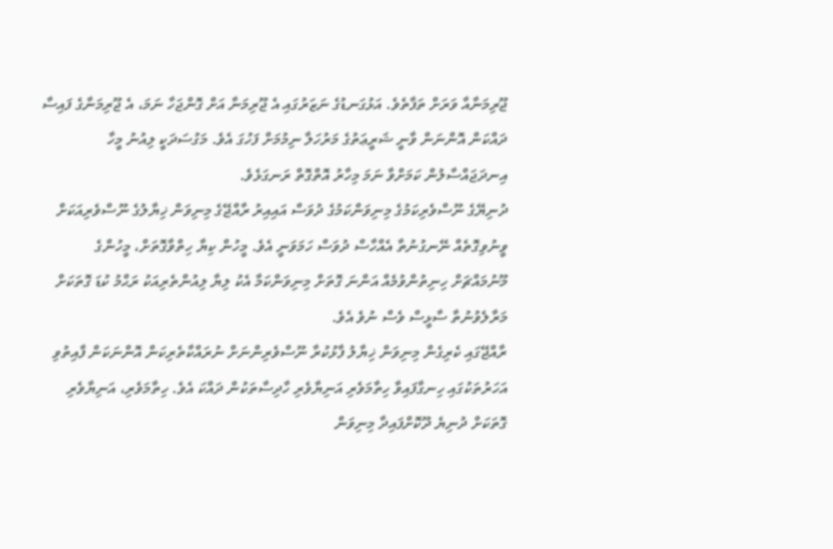ޖޫރިމަނާއާ ވަރަށް ތަފާތެވެ. އަޅުގަނޑުގެ ނަޒަރުގައި އެ ޖޫރިމަނާ އަށް ގޮންޖަހާ ނަމަ، އެ ޖޫރިމަނާގެ ފައިސާ ދައްކަން އޮންނަން ވާނީ ޝަރީޢަތުގެ މަރުހަލާ ނިމުމަށް ފަހުގަ އެވެ. މަގުސަދަކީ ލިއުނު މީހާ އިނދަޖައްސާލުން ކަމަށްވާ ނަމަ މިހާރު އޮތްގޮތް ރަނގަޅެވެ.
ދުނިޔޭގެ ނޫސްވެރިކަމުގެ މިނިވަންކަމުގެ ދުވަސް އައިއިރު ރާއްޖޭގެ މިނިވަން ޚިޔާލުގެ ނޫސްވެރިއަކަށް ވީނުވިގޮތެއް ނޭނގުނުތާ އެއްހާސް ދުވަސް ހަމަވަނީ އެވެ. މީހުން ކިޔާ ހިތްވާގޮތަށް، މީހުންގެ މޫނުމައްޗަށް ހިނިތުންވުމެއް އަންނަ ގޮތަށް މިނިވަންކަމާ އެކު ލިޔާ ލިއުންތެރިއަކު ރަޙްމު ކުޑަ ގޮތަކަށް މަރާލެވުނުތާ ސާޅީސް ވެސް ނުވެ އެވެ.
ރާއްޖޭގައި ކެރިގެން މިނިވަން ޚިޔާލު ފާޅުކުރާ ނޫސްވެރިންނަށް ނުރައްކާތެރިކަން އޮންނަކަން ފާއިތުވި އަހަރުތަކުގައި ހިނގާފައިވާ ހިތާމަވެރި އަނިޔާވެރި ހާދިސާތަކުން ދައްކަ އެވެ. ހިތާމަވެރި، އަނިޔާވެރި ގޮތަކަށް ދުނިޔެ ދޫކޮށްފައިދާ މިނިވަން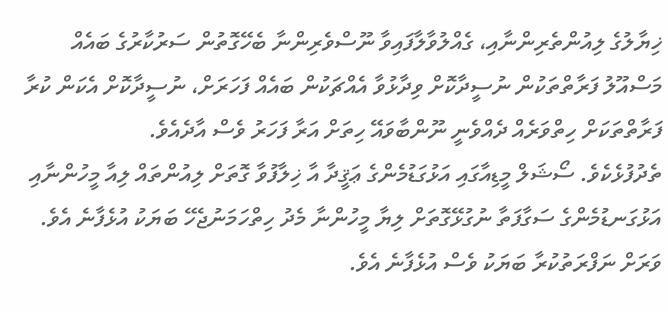ޚިޔާލުގެ ލިއުންތެރިންނާއި، ގެއްލުވާލާފައިވާ ނޫސްވެރިންނާ ބެހޭގޮތުން ސަރުކާރުގެ ބައެއް މަސްއޫލު ފަރާތްތަކުން ނުސީދާކޮށް ވިދާޅުވާ އެއްޗަކުން ބައެއް ފަހަރަށް، ނުސީދާކޮށް އެކަން ކުރާ ފަރާތްތަކަށް ހިތްވަރެއް ދެއްވެނީ ނޫންބާވައޭ ހިތަށް އަރާ ފަހަރު ވެސް އާދެއެވެ.
ތެދުފުޅެކެވެ. ސޯޝަލް މީޑިއާގައި އަޅުގަޑުމެންގެ ޢަޤީދާ އާ ޚިލާފުވާ ގޮތަށް ލިއުންތައް ލިއާ މީހުންނާއި އަޅުގަނޑުމެންގެ ސަގާފަތާ ނުގުޅޭގޮތަށް ލިޔާ މީހުންނާ މެދު ހިތްހަމަނުޖެހޭ ބަޔަކު އުޅެފާނެ އެވެ. ވަރަށް ނަފްރަތުކުރާ ބަޔަކު ވެސް އުޅެފާނެ އެވެ.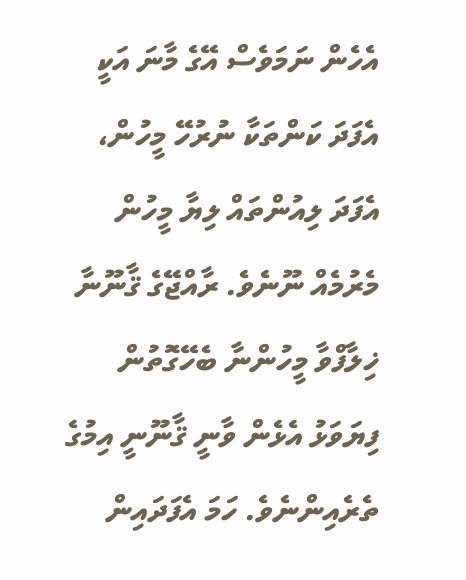އެހެން ނަމަވެސް އޭގެ މާނަ އަކީ އެފަދަ ކަންތަކާ ނުރުހޭ މީހުން، އެފަދަ ލިއުންތައް ލިޔާ މީހުން މެރުމެއް ނޫނެވެ. ރާއްޖޭގެ ޤާނޫނާ ޚިލާފްވާ މީހުންނާ ބެހޭގޮތުން ފިޔަވަޅު އެޅެން ވާނީ ޤާނޫނީ އިމުގެ ތެރެއިންނެވެ. ހަމަ އެފަދައިން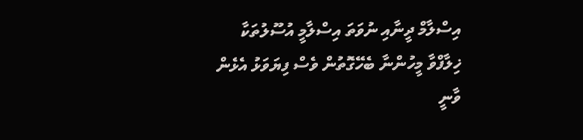އިސްލާމް ދީނާއި ނުވަތަ އިސްލާމީ އުސޫލުތަކާ ޚިލާފްވާ މީހުންނާ ބެހޭގޮތުން ވެސް ފިޔަވަޅު އެޅެން ވާނީ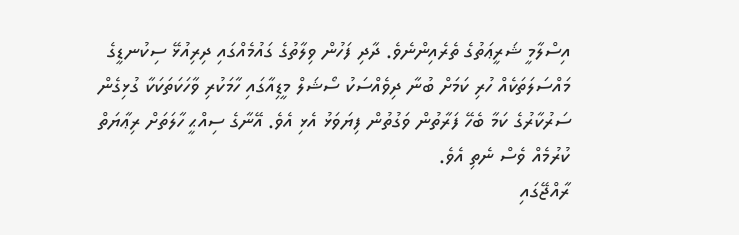އިސްލާމީ ޝަރީޢަތުގެ ތެރެއިންނެވެ. ދާދި ފަހުން ވިލާތުގެ ގައުމެއްގައި ދިރިއުޅޭ ސިކުނޑީގެ މައްސަލަތަކެއް ހުރި ކަމަށް ބުނާ ދިވެއްސަކު ސޯޝަލް މީޑިއާގައި ހާމަކުރި ވާހަކަތަކަކާ ގުޅިގެން ސަރުކާރުގެ ކަމާ ބެހޭ ފަރާތުން ވަގުތުން ފިޔަވަޅު އެޅި އެވެ. އޭނާގެ ސިއްޙީ ހާލަތަށް ރިޢާޔަތް ކުރުމެއް ވެސް ނެތި އެވެ.
ރާއްޖޭގައި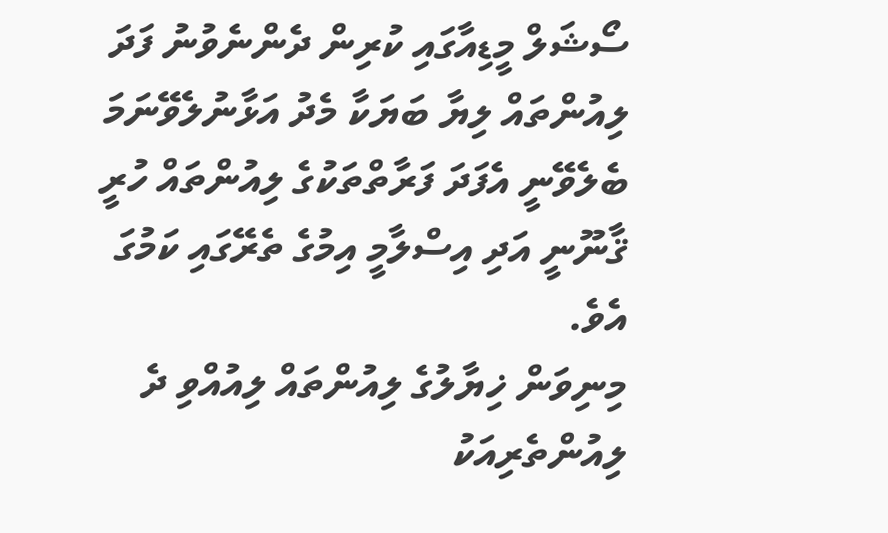ސޯޝަލް މީޑިއާގައި ކުރިން ދެންނެވުނު ފަދަ ލިއުންތައް ލިޔާ ބަޔަކާ މެދު އަޅާނުލެވޭނަމަ ބެލެވޭނީ އެފަދަ ފަރާތްތަކުގެ ލިއުންތައް ހުރީ ޤާނޫނީ އަދި އިސްލާމީ އިމުގެ ތެރޭގައި ކަމުގަ އެވެ.
މިނިވަން ޚިޔާލުގެ ލިއުންތައް ލިއުއްވި ދެ ލިއުންތެރިއަކު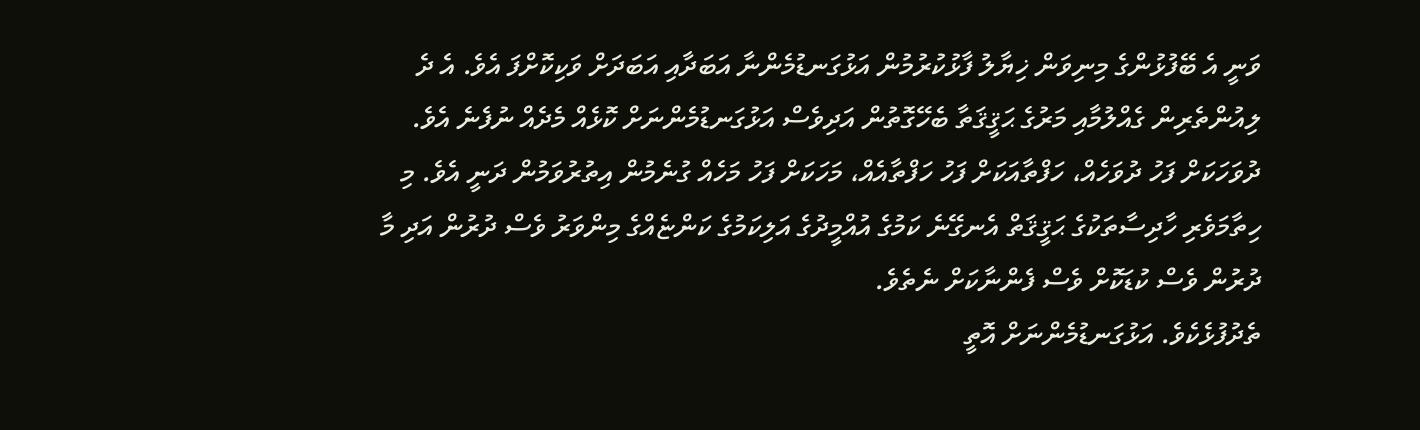ވަނީ އެ ބޭފުޅުންގެ މިނިވަން ޚިޔާލު ފާޅުކުރުމުން އަޅުގަނޑުމެންނާ އަބަދާއި އަބަދަށް ވަކިކޮށްފަ އެވެ. އެ ދެ ލިއުންތެރިން ގެއްލުމާއި މަރުގެ ޙަޤީޤަތާ ބެހޭގޮތުން އަދިވެސް އަޅުގަނޑުމެންނަށް ކޮޅެއް މެދެއް ނުފެނެ އެވެ. ދުވަހަކަށް ފަހު ދުވަހެއް، ހަފްތާއަކަށް ފަހު ހަފްތާއެއް، މަހަކަށް ފަހު މަހެއް ގުނެމުން އިތުރުވަމުން ދަނީ އެވެ. މި ހިތާމަވެރި ހާދިސާތަކުގެ ޙަޤީޤަތް އެނގޭނެ ކަމުގެ އުއްމީދުގެ އަލިކަމުގެ ކަންޏެއްގެ މިންވަރު ވެސް ދުރުން އަދި މާ ދުރުން ވެސް ކުޑަކޮށް ވެސް ފެންނާކަށް ނެތެވެ.
ތެދުފުޅެކެވެ. އަޅުގަނޑުމެންނަށް އޮތީ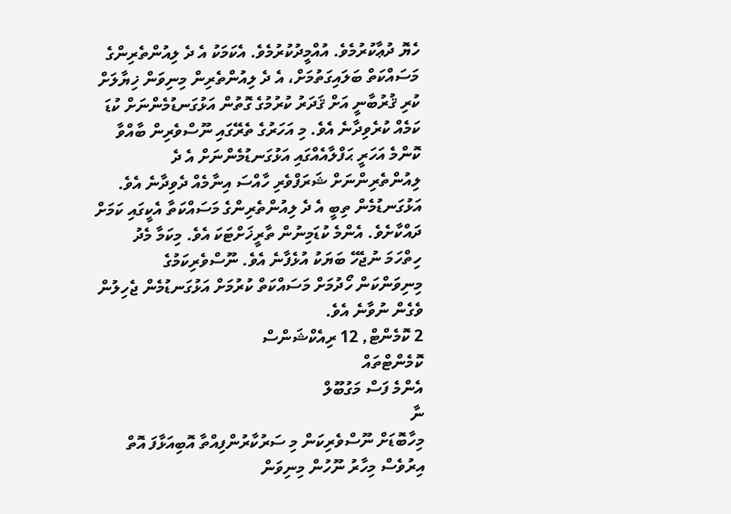ހެޔޮ ދުޢާކުރުމެވެ. އުއްމީދުކުރުމެވެ. އެކަމަކު އެ ދެ ލިއުންތެރިންގެ މަސައްކަތް ބަލައިގަތުމަށް، އެ ދެ ލިއުންތެރިން މިނިވަން ޚިޔާލަށް ކުރި ޤުރުބާނީ އަށް ޤަދަރު ކުރުމުގެ ގޮތުން އަޅުގަނޑުމެންނަށް ކުޑަ ކަމެއް ކުރެވިދާނެ އެވެ. މި އަހަރުގެ ތެރޭގައި ނޫސްވެރިން ބާއްވާ ކޮންމެ އަހަރީ ޙަފްލާއެއްގައި އަޅުގަނޑުމެންނަށް އެ ދެ ލިއުންތެރިންނަށް ޝަރަފްވެރި ހާއްސަ އިނާމެއް ދެވިދާނެ އެވެ. އަޅުގަނޑުމެން ތިބީ އެ ދެ ލިއުންތެރިންގެ މަސައްކަތާ އެކީގައި ކަމަށް ދައްކާށެވެ. އެންމެ ކުޑަމިނުން ތާރީޚަށްޓަކަ އެވެ. މިކަމާ މެދު ހިތްހަމަ ނުޖެހޭ ބަޔަކު އުޅެފާނެ އެވެ. ނޫސްވެރިކަމުގެ މިނިވަންކަން ހޯދުމަށް މަސައްކަތް ކުރުމަށް އަޅުގަނޑުމެން ޖެހިލުން ވެގެން ނުވާނެ އެވެ.
2 ކޮމެންޓް, 12 ރިއެކްޝަންސް
ކޮމެންޓްތައް
އެންމެ ފަސް މަގުބޫލް
ނާ
މިހާބޮޑަށް ނޫސްވެރިކަން މި ސަރުކާރުންފިއްތާ އޮބިއަޅާފަ އޮތް އިރުވެސް މިހާރު ނޫހުން މިނިވަން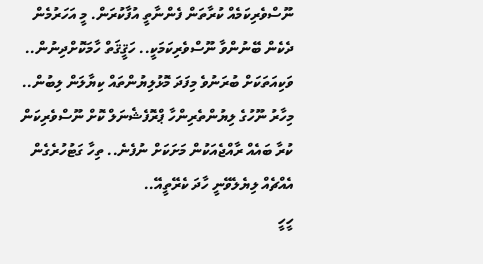ނޫސްވެރިކަމެއް ކުރާތަން ފެންނާތީ އުފާކުރަން. މީ އަހަރުމެން ދެކެން ބޭނުންވާ ނޫސްވެރިކަމަކީ.. ހަޤީޤަތް ހާމަކޮށްދިނުން.. ވަކިއަތަކަށް ބުރަނުވެ މިފަދަ މޮޅުލިޔުންތައް ކިޔާލަން ލިބުން.. މިހާރު ނޫހުގެ ލިޔުންތެރިންހާ ޕްރޮފެޝެނަލް ކޮށް ނޫސްވެރިކަން ކުރާ ބައެއް ރާއްޖެއަކުން މަށަކަށް ނުފެނެ.. ތިހާ ގަޓުހުރެގެން އެއްޗެއް ލިޔެލެވޭނީ ހާދަ ކެރޭތީއޭ..
ހީހީ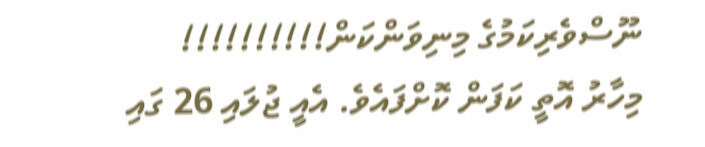ނޫސްވެރިކަމުގެ މިނިވަންކަން!!!!!!!!!! މިހާރު އޮތީ ކަފަން ކޮށްފައެވެ. އެއީ ޖުލައި 26 ގައި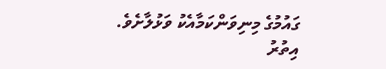ގައުމުގެ މިނިވަންކަމާއެކު ވަޅުލާށެވެ.
އިތުރު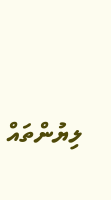ލިޔުންތައް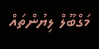މަގްބޫލް ލިޔުންތައް